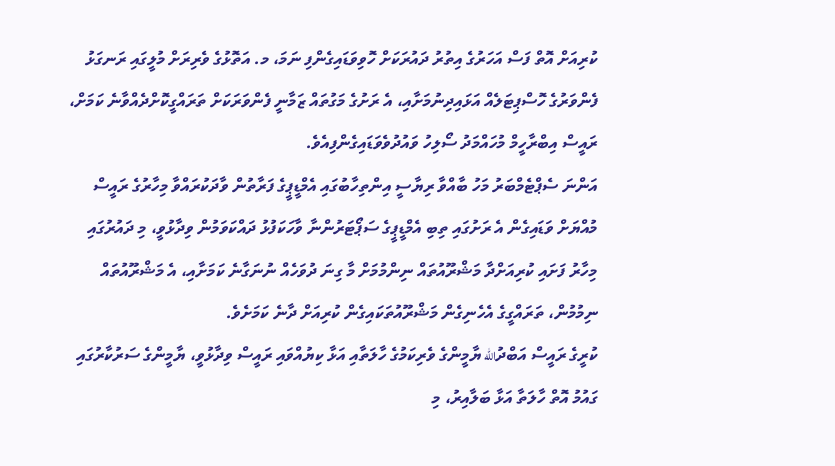ކުރިއަށް އޮތް ފަސް އަހަރުގެ އިތުރު ދައުރަކަށް ހޮވިވަޑައިގެންފި ނަމަ، މ. އަތޮޅުގެ ވެރިރަށް މުލީގައި ރަނގަޅު ފެންވަރުގެ ހޮސްޕިޓަލެއް އަޅައިދިނުމަށާއި، އެ ރަށުގެ މަގުތައް ޒަމާނީ ފެންވަރަކަށް ތަރައްގީކޮށްދެއްވާނެ ކަމަށް، ރައީސް އިބްރާހީމް މުހައްމަދު ސޯލިހު ވައުދުވެވަޑައިގެންފިއެވެ.
އަންނަ ސެޕްޓެމްބަރު މަހު ބާއްވާ ރިޔާސީ އިންތިހާބުގައި އެމްޑީޕީގެ ފަރާތުން ވާދަކުރައްވާ މިހާރުގެ ރައީސް މުއްޔަށް ވަޑައިގެން އެ ރަށުގައި ތިބި އެމްޑީޕީގެ ސަޕޯޓަރުންނާ ވާހަކަފުޅު ދައްކަވަމުން ވިދާޅުވީ، މި ދައުރުގައި މިހާރު ފަށައި ކުރިއަށްދާ މަޝްރޫއުތައް ނިންމުމަށް މާ ގިނަ ދުވަހެއް ނުނަގާނެ ކަމަށާއި، އެ މަޝްރޫއުތައް ނިމުމުން، ތަރައްގީގެ އެހެނިގެން މަޝްރޫއުތަކައިގެން ކުރިއަށް ދާނެ ކަމަށެވެ.
ކުރީގެ ރައީސް އަބްދުالله ޔާމީންގެ ވެރިކަމުގެ ހާލަތާއި އަޅާ ކިޔުއްވައި ރައީސް ވިދާޅުވީ، ޔާމީންގެ ސަރުކާރުގައި ގައުމު އޮތް ހާލަތާ އަޅާ ބަލާއިރު، މި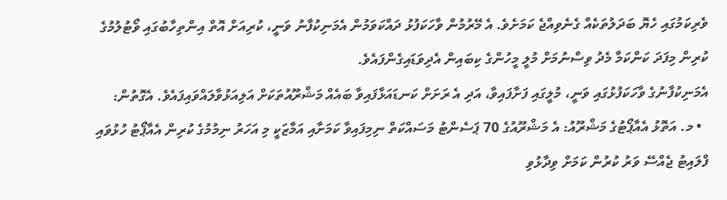ވެރިކަމުގައި ހެޔޮ ބަދަލުތަކެއް ގެނެވިއްޖެ ކަމަށެވެ. އެ މޭރުމުން ވާހަކަފުޅު ދައްކަވަމުން އެމަނިކުފާނު ވަނީ، ކުރިއަށް އޮތް އިންތިހާބުގައި ވޯޓުލުމުގެ ކުރިން މިފަދަ ކަންކަމާ މެދު ވިސްނުމަށް މުލީ މީހުންގެ ކިބައިން އެދިވަޑައިގެންފައެވެ.
އެމަނިކުފާނުގެ ވާހަކަފުޅުގައި ވަނީ، މުލީގައި ފަށާފައިވާ، އަދި އެ ރަށަށް ކަނޑައަޅާފައިވާ ބައެއް މަޝްރޫއުތަކަށް އަލިއަޅުވާލައްވައިފައެވެ. އެގޮތުން:
  • މ. އަތޮޅު އެއާޕޯޓުގެ މަޝްރޫއު: އެ މަޝްރޫއުގެ 70 ޕަސެންޓު މަސައްކަތް ނިމިފައިވާ ކަމަށާއި އަމާޒަކީ މި އަހަރު ނިމުމުގެ ކުރިން އެއާޕޯޓު ހުޅުވައި ފްލައިޓު ޖެއްސޭ ވަރު ކުރުން ކަމަށް ވިދާޅުވި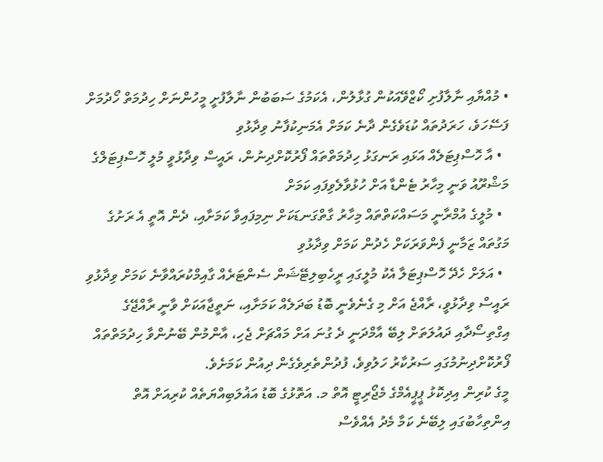• މުއްޔާއި ނާލާފުށި ކޯޒްވޭއަކުން ގުޅާލުން، އެކަމުގެ ސަބަބުން ނާލާފުށީ މީހުންނަށް ހިދުމަތް ހޯދުމަށް ފަސޭހަވެ، ހަރަދުތައް ކުޑަވެގެން ދާނެ ކަމަށް އެމަނިކުފާނު ވިދާޅުވި
  • އާ ހޮސްޕިޓަލެއް އަޅައި ރަނގަޅު ހިދުމަތްތައް ފޯރުކޮށްދިނުން، ރައީސް ވިދާޅުވީ މުލީ ހޮސްޕިޓަލްގެ މަޝްރޫއު ވަނީ މިހާރު ޓެންޑާ އަށް ހުޅުވާލެވިފައި ކަމަށް
  • މުލީގެ އުމްރާނީ މަސައްކަތްތައް މިހާރު ގާތްގަނޑަކަށް ނިމިފައިވާ ކަމަށާއި، ދެން އޮތީ އެ ރަށުގެ މަގުތައް ޒަމާނީ ފެންވަރަކަށް ހެދުން ކަމަށް ވިދާޅުވި
  • އަލަށް ހެދޭ ހޮސްޕިޓަލާ އެކު މުލީގައި ރީހެބިލިޓޭޝަން ސެންޓަރެއް ގާއިމްކުރައްވާނެ ކަމަށް ވިދާޅުވި
ރައީސް ވިދާޅުވީ، ރާއްޖެ އަށް މި ގެނެވެނީ ބޮޑު ބަދަލެއް ކަމަށާއި، ނަތީޖާއަކަށް ވާނީ ރާއްޖޭގެ އިގްތިސޯދާއި ދައުލަތަށް ލިބޭ އާމްދަނީ ދެ ގުނަ އަށް މައްޗަށް ޖެހި، އާންމުން ބޭނުންވާ ހިދުމަތްތައް ފޯރުކޮށްދިނުމުގައި ސަރުކާރު ހަލުވިވެ، ފުދުންތެރިވެގެން ދިއުން ކަމަށެވެ.
މީގެ ކުރިން އިދިކޮޅު ޕީޕީއެމްގެ މެޖޯރިޓީ އޮތް މ. އަތޮޅުގެ ބޮޑު އަޣުލަބިއްޔަތެއް ކުރިއަށް އޮތް އިންތިހާބުގައި ލިބޭނެ ކަމާ މެދު އެއްވެސް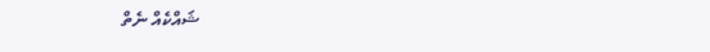ޝައްކެއް ނެތް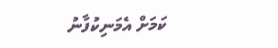ކަމަށް އެމަނިކުފާނު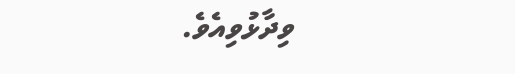ވިދާޅުވިއެވެ.